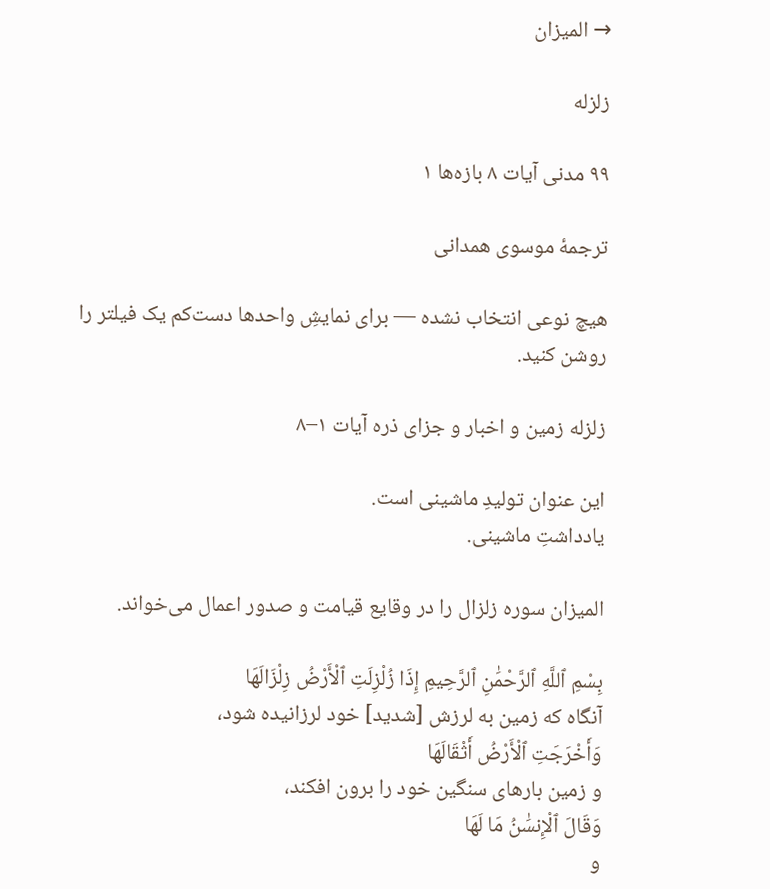→ المیزان

زلزله

۹۹ مدنی آیات ۸ بازه‌ها ۱

ترجمهٔ موسوی همدانی

هیچ نوعی انتخاب نشده — برای نمایشِ واحدها دست‌کم یک فیلتر را روشن کنید.

زلزله زمین و اخبار و جزای ذره آیات ۱–۸

این عنوان تولیدِ ماشینی است.
یادداشتِ ماشینی.

المیزان سوره زلزال را در وقایع قیامت و صدور اعمال می‌خواند.

بِسْمِ ٱللَّهِ ٱلرَّحْمَٰنِ ٱلرَّحِيمِ إِذَا زُلْزِلَتِ ٱلْأَرْضُ زِلْزَالَهَا
آنگاه كه زمين به لرزش [شديد] خود لرزانيده شود،
وَأَخْرَجَتِ ٱلْأَرْضُ أَثْقَالَهَا
و زمين بارهاى سنگين خود را برون افكند،
وَقَالَ ٱلْإِنسَٰنُ مَا لَهَا
و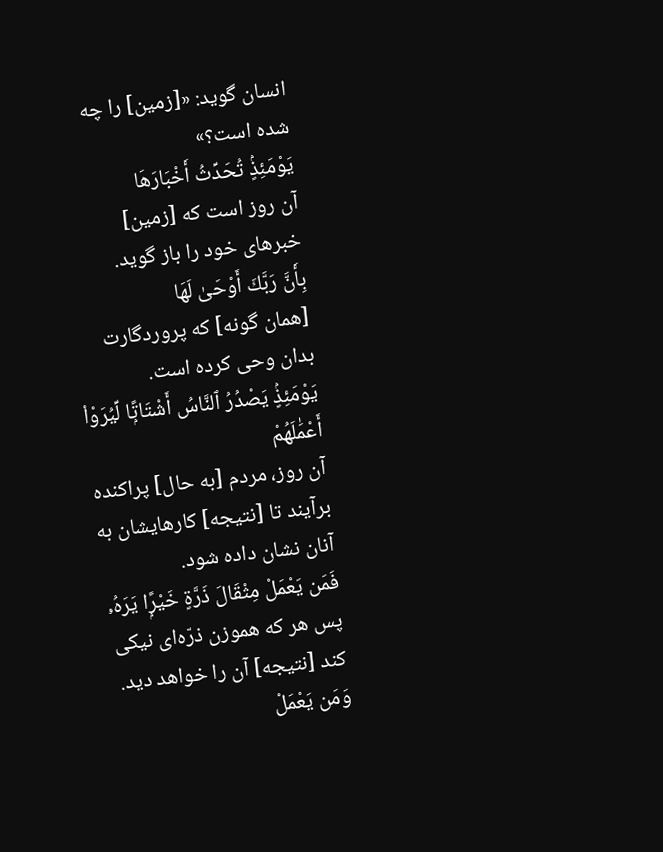انسان گويد: «[زمين‌] را چه شده است؟»
يَوْمَئِذٍۢ تُحَدِّثُ أَخْبَارَهَا
آن روز است كه [زمين‌] خبرهاى خود را باز گويد.
بِأَنَّ رَبَّكَ أَوْحَىٰ لَهَا
[همان گونه‌] كه پروردگارت بدان وحى كرده است.
يَوْمَئِذٍۢ يَصْدُرُ ٱلنَّاسُ أَشْتَاتًۭا لِّيُرَوْا۟ أَعْمَٰلَهُمْ
آن روز، مردم [به حال‌] پراكنده برآيند تا [نتيجه‌] كارهايشان به آنان نشان داده شود.
فَمَن يَعْمَلْ مِثْقَالَ ذَرَّةٍ خَيْرًۭا يَرَهُۥ
پس هر كه هموزن ذرّه‌اى نيكى كند [نتيجه‌] آن را خواهد ديد.
وَمَن يَعْمَلْ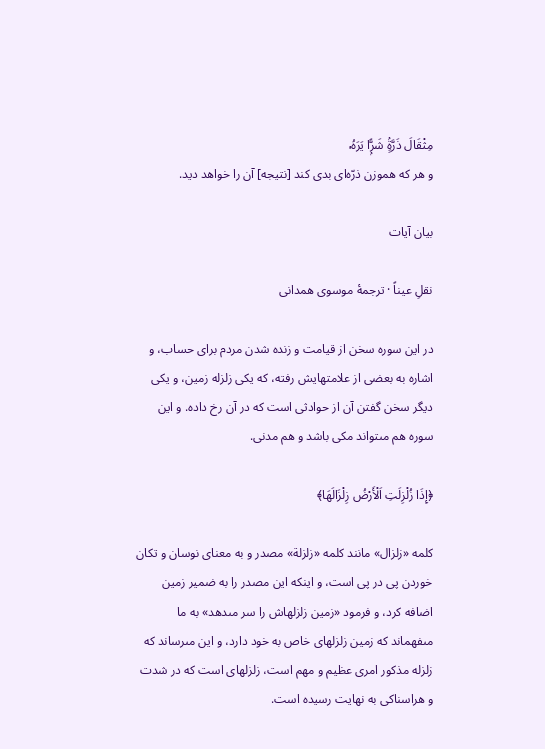مِثْقَالَ ذَرَّةٍۢ شَرًّۭا يَرَهُۥ
و هر كه هموزن ذرّه‌اى بدى كند [نتيجه‌] آن را خواهد ديد.

بيان آيات

نقلِ عیناً · ترجمهٔ موسوی همدانی

در اين سوره سخن از قيامت و زنده شدن مردم براى حساب، و اشاره به بعضى از علامتهايش رفته، كه يكى زلزله زمين، و يكى ديگر سخن گفتن آن از حوادثى است كه در آن رخ داده. و اين سوره هم مىتواند مكى باشد و هم مدنى.

﴿إِذَا زُلْزِلَتِ اَلْأَرْضُ زِلْزَالَهَا﴾

كلمه «زلزال» مانند كلمه «زلزلة» مصدر و به معناى نوسان و تكان خوردن پى در پى است، و اينكه اين مصدر را به ضمير زمين اضافه كرد، و فرمود «زمين زلزلهاش را سر مىدهد» به ما مىفهماند كه زمين زلزلهاى خاص به خود دارد، و اين مىرساند كه زلزله مذكور امرى عظيم و مهم است، زلزلهاى است كه در شدت و هراسناكى به نهايت رسيده است.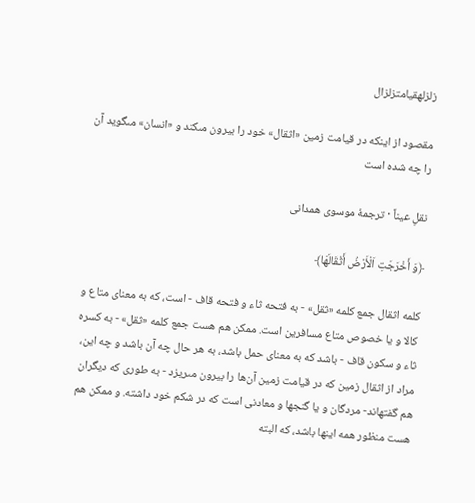زلزلهقیامتزلزال

مقصود از اينكه در قيامت زمين «اثقال» خود را بيرون مىكند و «انسان» مىگويد آن را چه شده است

نقلِ عیناً · ترجمهٔ موسوی همدانی

﴿وَ أَخْرَجَتِ اَلْأَرْضُ أَثْقَالَهَا﴾

كلمه اثقال جمع كلمه «ثقل» - به فتحه ثاء و فتحه قاف - است، كه به معناى متاع و كالا و يا خصوص متاع مسافرين است. ممكن هم هست جمع كلمه «ثقل» - به كسره ثاء و سكون قاف - باشد كه به معناى حمل باشد، به هر حال چه آن باشد و چه اين، مراد از اثقال زمين كه در قيامت زمين آن‌ها را بيرون مىريزد - به طورى كه ديگران هم گفتهاند- مردگان و يا گنجها و معادنى است كه در شكم خود داشته. و ممكن هم هست منظور همه اينها باشد، كه البته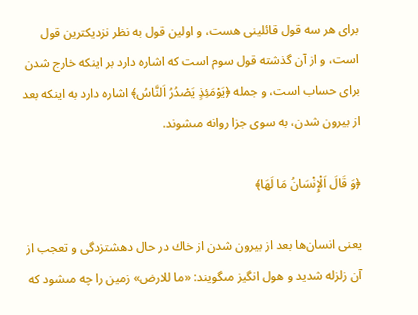براى هر سه قول قائلينى هست، و اولين قول به نظر نزديكترين قول است، و از آن گذشته قول سوم است كه اشاره دارد بر اينكه خارج شدن براى حساب است، و جمله ﴿يَوْمَئِذٍ يَصْدُرُ اَلنَّاسُ﴾ اشاره دارد به اينكه بعد از بيرون شدن، به سوى جزا روانه مىشوند.

﴿وَ قَالَ اَلْإِنْسَانُ مَا لَهَا﴾

يعنى انسان‌ها بعد از بيرون شدن از خاك در حال دهشتزدگى و تعجب از آن زلزله شديد و هول انگيز مىگويند: «ما للارض» زمين را چه مىشود كه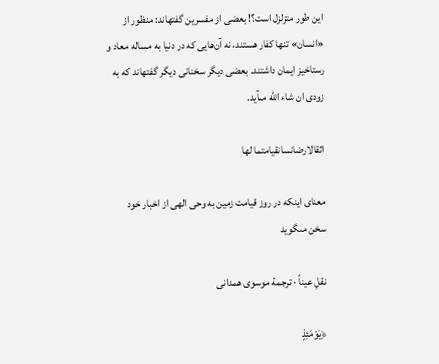اين طور متزلزل است؟! بعضى از مفسرين گفتهاند: منظور از «انسان» تنها كفار هستند، نه آن‌هايى كه در دنيا به مساله معاد و رستاخيز ايمان داشتند. بعضى ديگر سخنانى ديگر گفتهاند كه به زودى ان شاء الله مىآيد.

اثقالارضانسانقیامتما لها

معناى اينكه در روز قيامت زمين به وحى الهى از اخبار خود سخن مىگويد

نقلِ عیناً · ترجمهٔ موسوی همدانی

﴿يَوْمَئِذٍ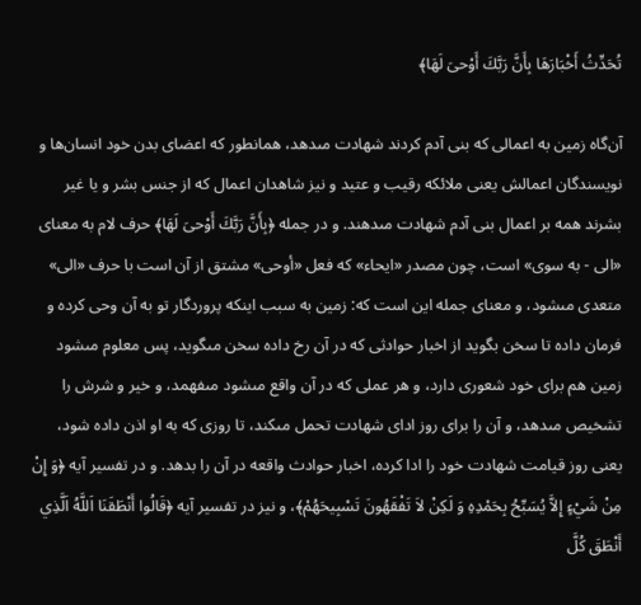تُحَدِّثُ أَخْبَارَهَا بِأَنَّ رَبَّكَ أَوْحىَ لَهَا﴾

آن‌گاه زمين به اعمالى كه بنى آدم كردند شهادت مىدهد، همانطور كه اعضاى بدن خود انسان‌ها و نويسندگان اعمالش يعنى ملائكه رقيب و عتيد و نيز شاهدان اعمال كه از جنس بشر و يا غير بشرند همه بر اعمال بنى آدم شهادت مىدهند. و در جمله ﴿بِأَنَّ رَبَّكَ أَوْحىَ لَهَا﴾ حرف لام به معناى «الى - به سوى» است، چون مصدر «ايحاء» كه فعل «أوحى» مشتق از آن است با حرف «الى» متعدى مىشود، و معناى جمله اين است كه: زمين به سبب اينكه پروردگار تو به آن وحى كرده و فرمان داده تا سخن بگويد از اخبار حوادثى كه در آن رخ داده سخن مىگويد، پس معلوم مىشود زمين هم براى خود شعورى دارد، و هر عملى كه در آن واقع مىشود مىفهمد، و خير و شرش را تشخيص مىدهد، و آن را براى روز اداى شهادت تحمل مىكند، تا روزى كه به او اذن داده شود، يعنى روز قيامت شهادت خود را ادا كرده، اخبار حوادث واقعه در آن را بدهد. و در تفسير آيه ﴿وَ إِنْ مِنْ شَيْءٍ إِلاَّ يُسَبِّحُ بِحَمْدِهِ وَ لَكِنْ لاَ تَفْقَهُونَ تَسْبِيحَهُمْ﴾، و نيز در تفسير آيه ﴿قَالُوا أَنْطَقَنَا اَللَّهُ اَلَّذِي أَنْطَقَ كُلَّ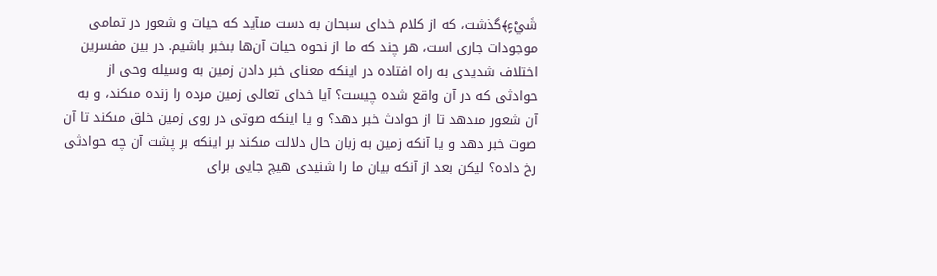شَيْءٍ﴾گذشت، كه از كلام خداى سبحان به دست مىآيد كه حيات و شعور در تمامى موجودات جارى است، هر چند كه ما از نحوه حيات آن‌ها بىخبر باشيم. در بين مفسرين اختلاف شديدى به راه افتاده در اينكه معناى خبر دادن زمين به وسيله وحى از حوادثى كه در آن واقع شده چيست؟ آيا خداى تعالى زمين مرده را زنده مىكند، و به آن شعور مىدهد تا از حوادث خبر دهد؟ و يا اينكه صوتى در روى زمين خلق مىكند تا آن صوت خبر دهد و يا آنكه زمين به زبان حال دلالت مىكند بر اينكه بر پشت آن چه حوادثى رخ داده؟ ليكن بعد از آنكه بيان ما را شنيدى هيچ جايى براى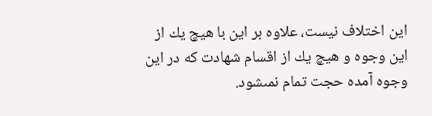اين اختلاف نيست، علاوه بر اين با هيچ يك از اين وجوه و هيچ يك از اقسام شهادت كه در اين وجوه آمده حجت تمام نمىشود.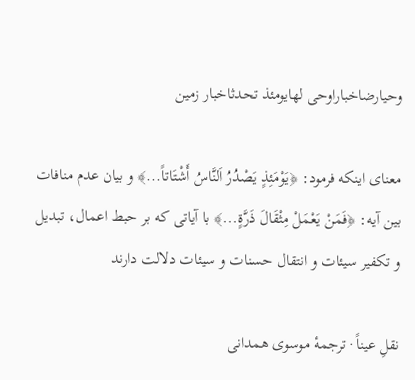وحیارضاخباراوحی لهایومئذ تحدثاخبار زمین

معناى اينكه فرمود: ﴿يَوْمَئِذٍ يَصْدُرُ اَلنَّاسُ أَشْتَاتاً...﴾ و بيان عدم منافات بين آيه: ﴿فَمَنْ يَعْمَلْ مِثْقَالَ ذَرَّةٍ...﴾ با آياتى كه بر حبط اعمال، تبديل و تكفير سيئات و انتقال حسنات و سيئات دلالت دارند

نقلِ عیناً · ترجمهٔ موسوی همدانی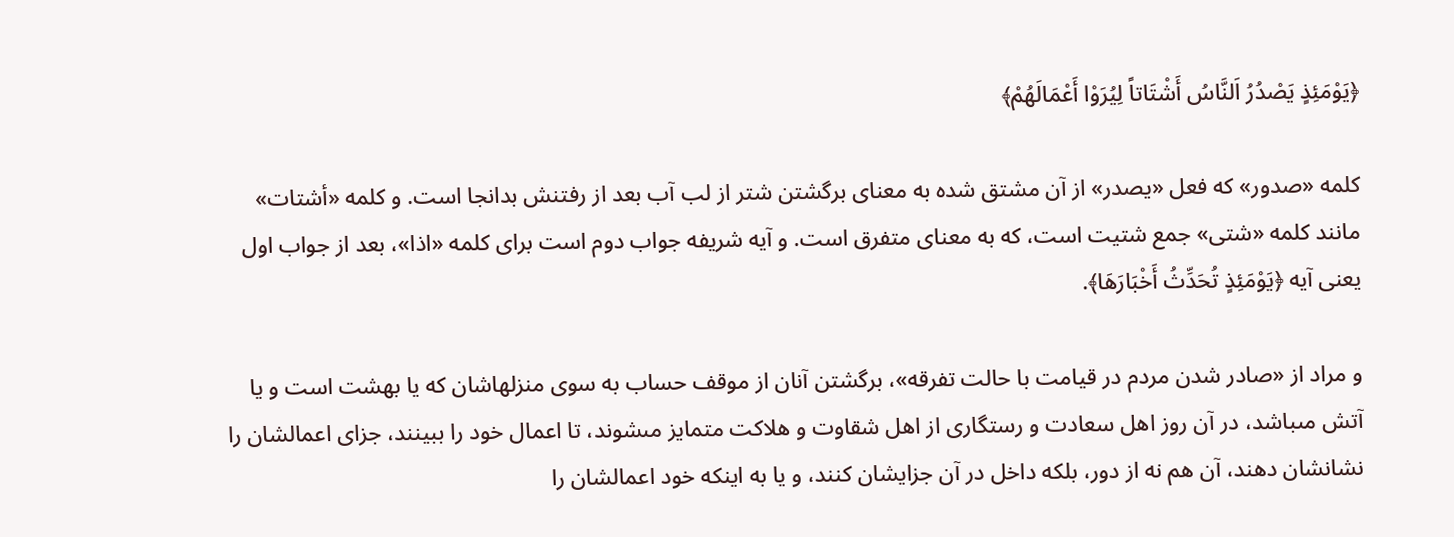﴿يَوْمَئِذٍ يَصْدُرُ اَلنَّاسُ أَشْتَاتاً لِيُرَوْا أَعْمَالَهُمْ﴾

كلمه «صدور» كه فعل «يصدر» از آن مشتق شده به معناى برگشتن شتر از لب آب بعد از رفتنش بدانجا است. و كلمه «أشتات» مانند كلمه «شتى» جمع شتيت است، كه به معناى متفرق است. و آيه شريفه جواب دوم است براى كلمه «اذا»، بعد از جواب اول يعنى آيه ﴿يَوْمَئِذٍ تُحَدِّثُ أَخْبَارَهَا﴾.

و مراد از «صادر شدن مردم در قيامت با حالت تفرقه»، برگشتن آنان از موقف حساب به سوى منزلهاشان كه يا بهشت است و يا آتش مىباشد، در آن روز اهل سعادت و رستگارى از اهل شقاوت و هلاكت متمايز مىشوند، تا اعمال خود را ببينند، جزاى اعمالشان را نشانشان دهند، آن هم نه از دور، بلكه داخل در آن جزايشان كنند، و يا به اينكه خود اعمالشان را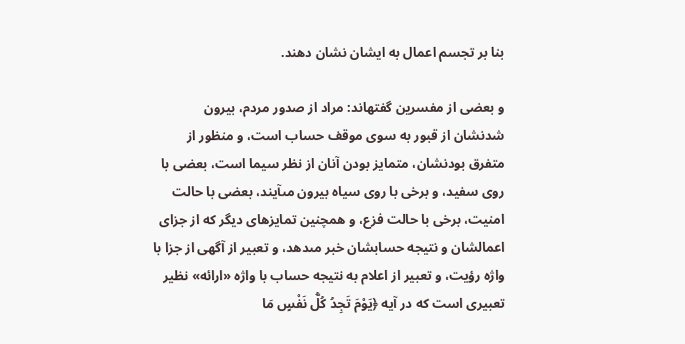بنا بر تجسم اعمال به ايشان نشان دهند.

و بعضى از مفسرين گفتهاند: مراد از صدور مردم، بيرون شدنشان از قبور به سوى موقف حساب است، و منظور از متفرق بودنشان، متمايز بودن آنان از نظر سيما است، بعضى با روى سفيد، و برخى با روى سياه بيرون مىآيند، بعضى با حالت امنيت، برخى با حالت فزع، و همچنين تمايزهاى ديگر كه از جزاى اعمالشان و نتيجه حسابشان خبر مىدهد، و تعبير از آگهى از جزا با واژه رؤيت، و تعبير از اعلام به نتيجه حساب با واژه «ارائه» نظير تعبيرى است كه در آيه ﴿يَوْمَ تَجِدُ كُلُّ نَفْسٍ مَا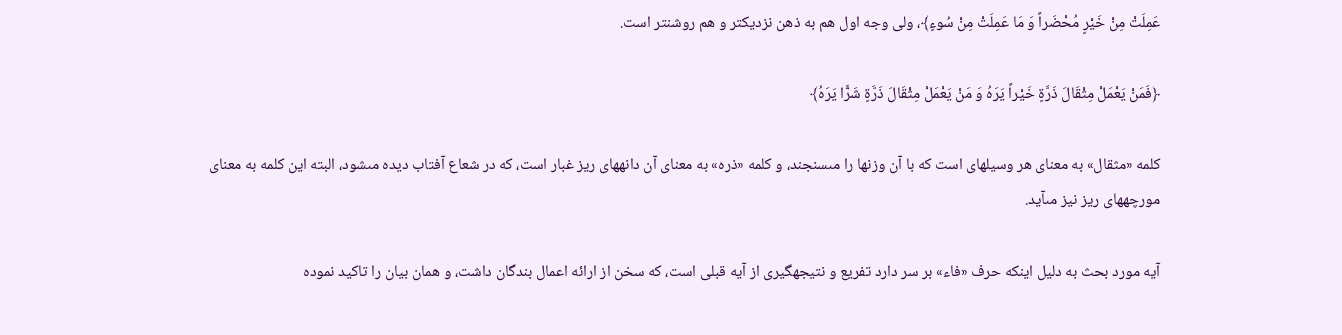عَمِلَتْ مِنْ خَيْرٍ مُحْضَراً وَ مَا عَمِلَتْ مِنْ سُوءٍ﴾، ولى وجه اول هم به ذهن نزديكتر و هم روشنتر است.

﴿فَمَنْ يَعْمَلْ مِثْقَالَ ذَرَّةٍ خَيْراً يَرَهُ وَ مَنْ يَعْمَلْ مِثْقَالَ ذَرَّةٍ شَرًّا يَرَهُ﴾

كلمه «مثقال» به معناى هر وسيلهاى است كه با آن وزنها را مىسنجند، و كلمه «ذره» به معناى آن دانههاى ريز غبار است، كه در شعاع آفتاب ديده مىشود، البته اين كلمه به معناى مورچههاى ريز نيز مىآيد.

آيه مورد بحث به دليل اينكه حرف «فاء» بر سر دارد تفريع و نتيجهگيرى از آيه قبلى است، كه سخن از ارائه اعمال بندگان داشت، و همان بيان را تاكيد نموده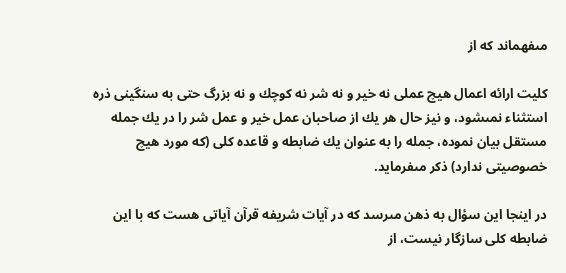مىفهماند كه از

كليت ارائه اعمال هيچ عملى نه خير و نه شر نه كوچك و نه بزرگ حتى به سنگينى ذره استثناء نمىشود، و نيز حال هر يك از صاحبان عمل خير و عمل شر را در يك جمله مستقل بيان نموده، جمله را به عنوان يك ضابطه و قاعده كلى (كه مورد هيچ خصوصيتى ندارد) ذكر مىفرمايد.

در اينجا اين سؤال به ذهن مىرسد كه در آيات شريفه قرآن آياتى هست كه با اين ضابطه كلى سازگار نيست، از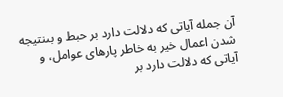آن جمله آياتى كه دلالت دارد بر حبط و بىنتيجه شدن اعمال خير به خاطر پارهاى عوامل، و آياتى كه دلالت دارد بر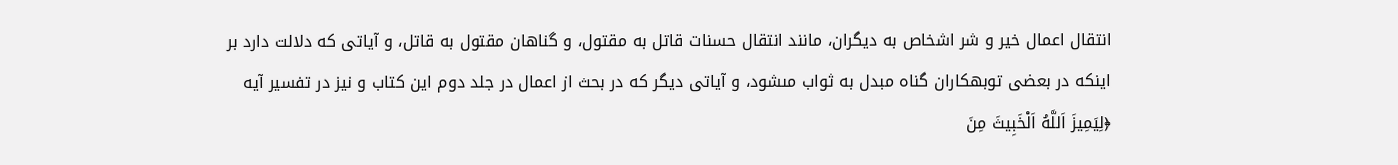انتقال اعمال خير و شر اشخاص به ديگران، مانند انتقال حسنات قاتل به مقتول، و گناهان مقتول به قاتل، و آياتى كه دلالت دارد بر اينكه در بعضى توبهكاران گناه مبدل به ثواب مىشود، و آياتى ديگر كه در بحث از اعمال در جلد دوم اين كتاب و نيز در تفسير آيه ﴿لِيَمِيزَ اَللَّهُ اَلْخَبِيثَ مِنَ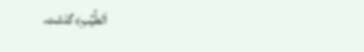اَلطَّيِّبِ﴾گذشت.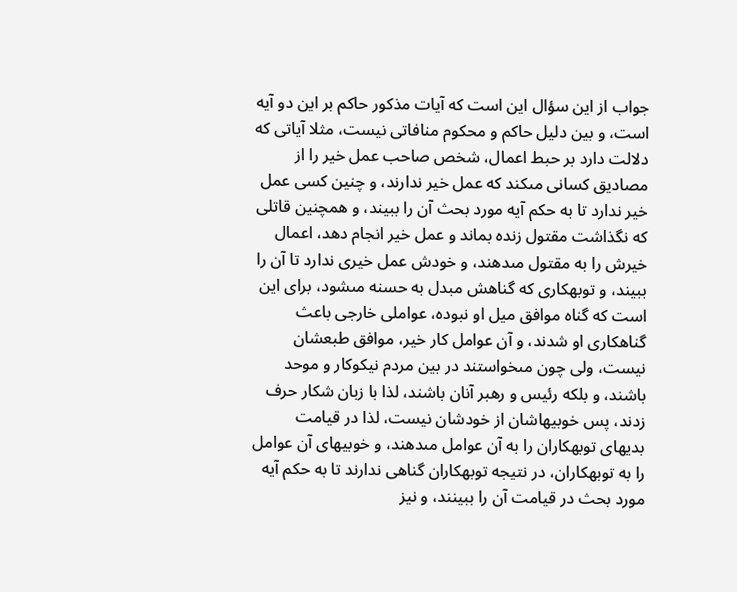جواب از اين سؤال اين است كه آيات مذكور حاكم بر اين دو آيه است، و بين دليل حاكم و محكوم منافاتى نيست، مثلا آياتى كه دلالت دارد بر حبط اعمال، شخص صاحب عمل خير را از مصاديق كسانى مىكند كه عمل خير ندارند، و چنين كسى عمل خير ندارد تا به حكم آيه مورد بحث آن را ببيند، و همچنين قاتلى كه نگذاشت مقتول زنده بماند و عمل خير انجام دهد، اعمال خيرش را به مقتول مىدهند، و خودش عمل خيرى ندارد تا آن را ببيند، و توبهكارى كه گناهش مبدل به حسنه مىشود، براى اين است كه گناه موافق ميل او نبوده، عواملى خارجى باعث گناهكارى او شدند، و آن عوامل كار خير، موافق طبعشان نيست، ولى چون مىخواستند در بين مردم نيكوكار و موحد باشند، و بلكه رئيس و رهبر آنان باشند، لذا با زبان شكار حرف زدند، پس خوبيهاشان از خودشان نيست، لذا در قيامت بديهاى توبهكاران را به آن عوامل مىدهند، و خوبيهاى آن عوامل را به توبهكاران، در نتيجه توبهكاران گناهى ندارند تا به حكم آيه مورد بحث در قيامت آن را ببينند، و نيز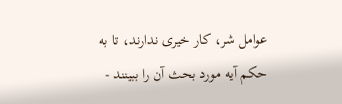عوامل شر، كار خيرى ندارند، تا به حكم آيه مورد بحث آن را ببينند -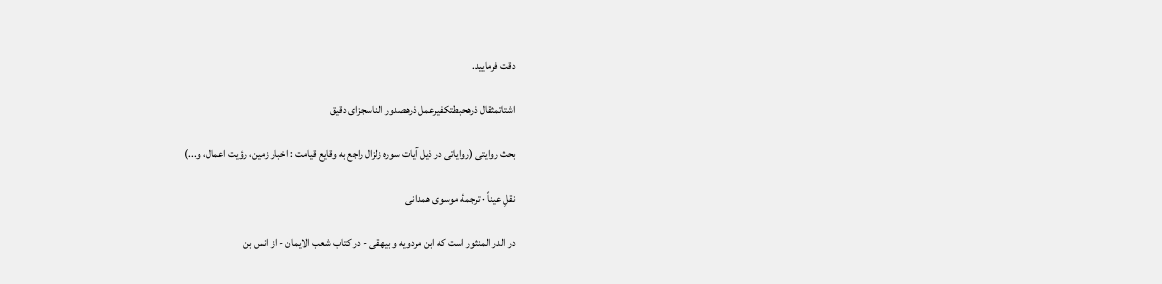دقت فرماييد.

اشتاتمثقال ذرهحبطتکفیرعمل ذرهصدور الناسجزای دقیق

بحث روايتى (رواياتى در ذيل آيات سوره زلزال راجع به وقايع قيامت : اخبار زمين، رؤيت اعمال، و...)

نقلِ عیناً · ترجمهٔ موسوی همدانی

در الدر المنثور است كه ابن مردويه و بيهقى - در كتاب شعب الايمان - از انس بن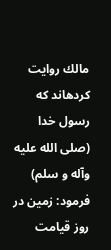مالك روايت كردهاند كه رسول خدا (صلى الله عليه وآله و سلم) فرمود: زمين در روز قيامت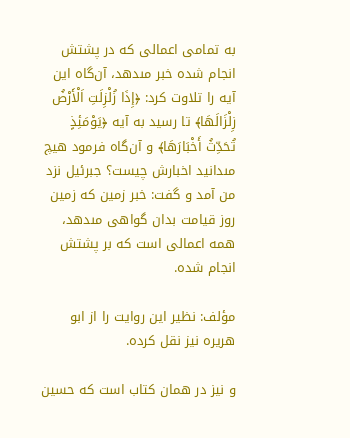به تمامى اعمالى كه در پشتش انجام شده خبر مىدهد، آن‌گاه اين آيه را تلاوت كرد: ﴿إِذَا زُلْزِلَتِ اَلْأَرْضُ زِلْزَالَهَا﴾ تا رسيد به آيه ﴿يَوْمَئِذٍ تُحَدِّثُ أَخْبَارَهَا﴾ و آن‌گاه فرمود هيچ مىدانيد اخبارش چيست؟ جبرئيل نزد من آمد و گفت: خبر زمين كه زمين روز قيامت بدان گواهى مىدهد، همه اعمالى است كه بر پشتش انجام شده.

مؤلف: نظير اين روايت را از ابو هريره نيز نقل كرده.

و نيز در همان كتاب است كه حسين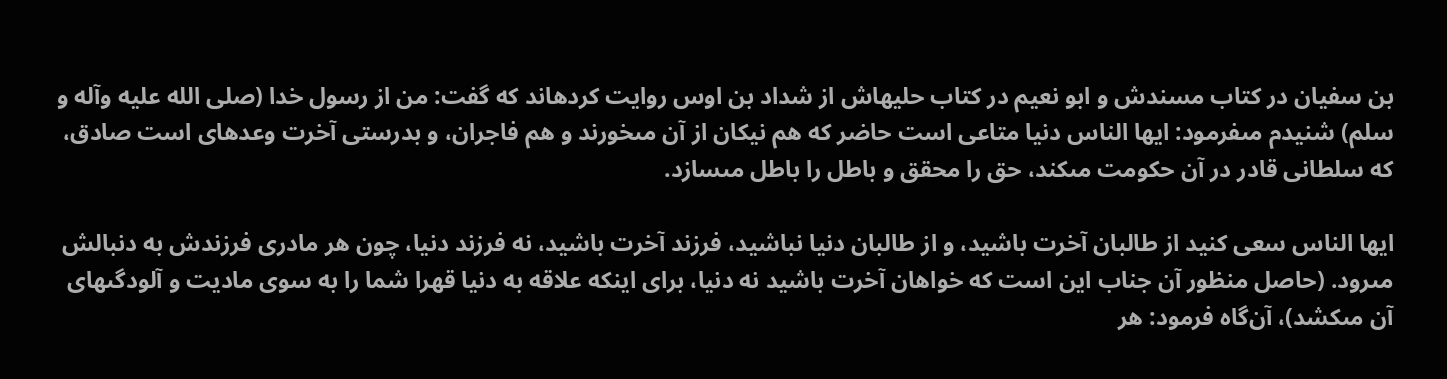بن سفيان در كتاب مسندش و ابو نعيم در كتاب حليهاش از شداد بن اوس روايت كردهاند كه گفت: من از رسول خدا (صلى الله عليه وآله و سلم) شنيدم مىفرمود: ايها الناس دنيا متاعى است حاضر كه هم نيكان از آن مىخورند و هم فاجران، و بدرستى آخرت وعدهاى است صادق، كه سلطانى قادر در آن حكومت مىكند، حق را محقق و باطل را باطل مىسازد.

ايها الناس سعى كنيد از طالبان آخرت باشيد، و از طالبان دنيا نباشيد، فرزند آخرت باشيد، نه فرزند دنيا، چون هر مادرى فرزندش به دنبالش مىرود. (حاصل منظور آن جناب اين است كه خواهان آخرت باشيد نه دنيا، براى اينكه علاقه به دنيا قهرا شما را به سوى ماديت و آلودگىهاى آن مىكشد)، آن‌گاه فرمود: هر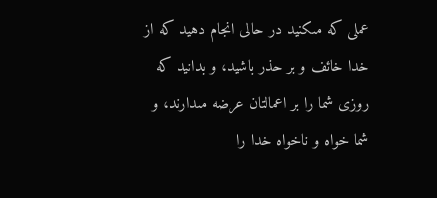عملى كه مىكنيد در حالى انجام دهيد كه از خدا خائف و بر حذر باشيد، و بدانيد كه روزى شما را بر اعمالتان عرضه مىدارند، و شما خواه و ناخواه خدا را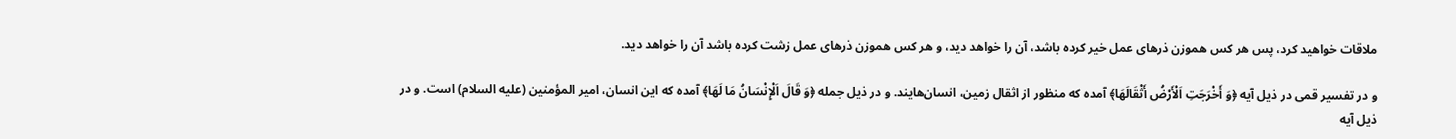ملاقات خواهيد كرد، پس هر كس هموزن ذرهاى عمل خير كرده باشد، آن را خواهد ديد، و هر كس هموزن ذرهاى عمل زشت كرده باشد آن را خواهد ديد.

و در تفسير قمى در ذيل آيه ﴿وَ أَخْرَجَتِ اَلْأَرْضُ أَثْقَالَهَا﴾ آمده كه منظور از اثقال زمين، انسان‌هايند. و در ذيل جمله ﴿وَ قَالَ اَلْإِنْسَانُ مَا لَهَا﴾ آمده كه اين انسان، امير المؤمنين (علیه السلام) است. و در ذيل آيه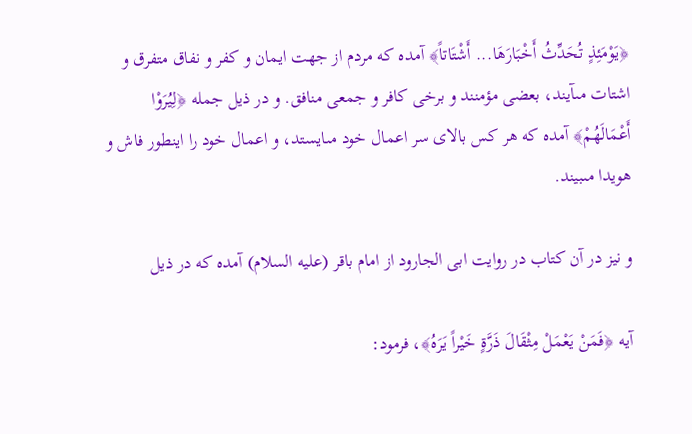﴿يَوْمَئِذٍ تُحَدِّثُ أَخْبَارَهَا... أَشْتَاتاً﴾ آمده كه مردم از جهت ايمان و كفر و نفاق متفرق و اشتات مىآيند، بعضى مؤمنند و برخى كافر و جمعى منافق. و در ذيل جمله ﴿لِيُرَوْا أَعْمَالَهُمْ﴾ آمده كه هر كس بالاى سر اعمال خود مىايستد، و اعمال خود را اينطور فاش و هويدا مىبيند.

و نيز در آن كتاب در روايت ابى الجارود از امام باقر (علیه السلام) آمده كه در ذيل

آيه ﴿فَمَنْ يَعْمَلْ مِثْقَالَ ذَرَّةٍ خَيْراً يَرَهُ﴾، فرمود: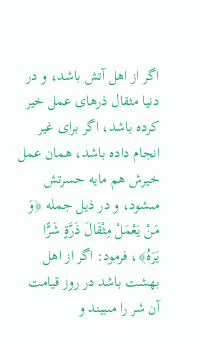اگر از اهل آتش باشد، و در دنيا مثقال ذرهاى عمل خير كرده باشد، اگر براى غير انجام داده باشد، همان عمل خيرش هم مايه حسرتش مىشود، و در ذيل جمله ﴿وَ مَنْ يَعْمَلْ مِثْقَالَ ذَرَّةٍ شَرًّا يَرَهُ﴾، فرمود: اگر از اهل بهشت باشد در روز قيامت آن شر را مىبيند و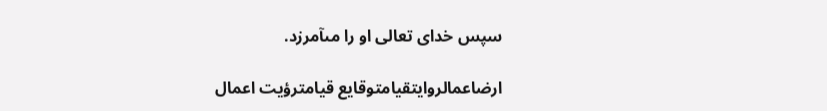سپس خداى تعالى او را مىآمرزد.

ارضاعمالروایتقیامتوقایع قیامترؤیت اعمال